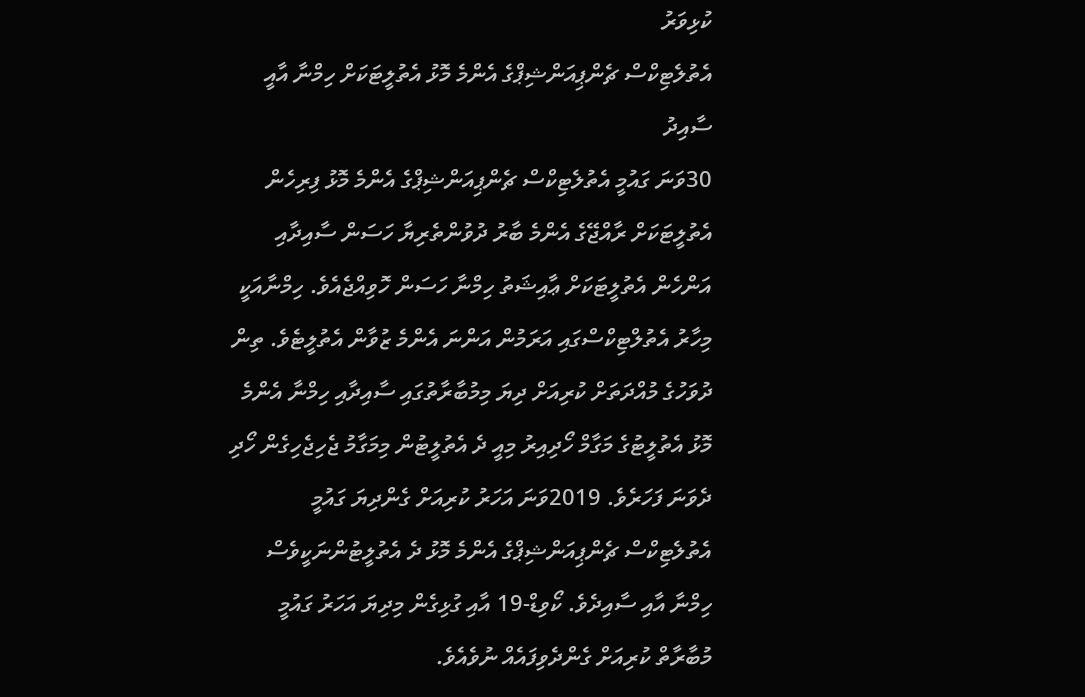ކުޅިވަރު
އެތުލެޓިކްސް ޗެންޕިއަންޝިޕްގެ އެންމެ މޮޅު އެތުލީޓަކަށް ހިމްނާ އާއީ ސާއިދު
30ވަނަ ގައުމީ އެތުލެޓިކްސް ޗެންޕިއަންޝިޕްގެ އެންމެ މޮޅު ފިރިހެން އެތުލީޓަކަށް ރާއްޖޭގެ އެންމެ ބާރު ދުވުންތެރިޔާ ހަސަން ސާއިދާއި އަންހެން އެތުލީޓަކަށް ޢާއިޝަތު ހިމްނާ ހަސަން ހޮވިއްޖެއެވެ. ހިމްނާއަކީ މިހާރު އެތުލްޓިކްސްގައި އަރަމުން އަންނަ އެންމެ ޒުވާން އެތުލީޓެވެ. ތިން ދުވަހުގެ މުއްދަތަށް ކުރިއަށް ދިޔަ މިމުބާރާތުގައި ސާއިދާއި ހިމްނާ އެންމެ މޮޅު އެތުލީޓުގެ މަގާމް ހޯދިއިރު މިއީ ދެ އެތުލީޓުން މިމަގާމު ޖެހިޖެހިގެން ހޯދި ދެވަނަ ފަހަރެވެ. 2019ވަނަ އަހަރު ކުރިއަށް ގެންދިޔަ ގައުމީ އެތުލެޓިކްސް ޗެންޕިއަންޝިޕްގެ އެންމެ މޮޅު ދެ އެތުލީޓުންނަކީވެސް ހިމްނާ އާއި ސާއިދެވެ. ކޯވިޑް-19 އާއި ގުޅިގެން މިދިޔަ އަހަރު ގައުމީ މުބާރާތް ކުރިއަށް ގެންދެވިފައެއް ނުވެއެވެ.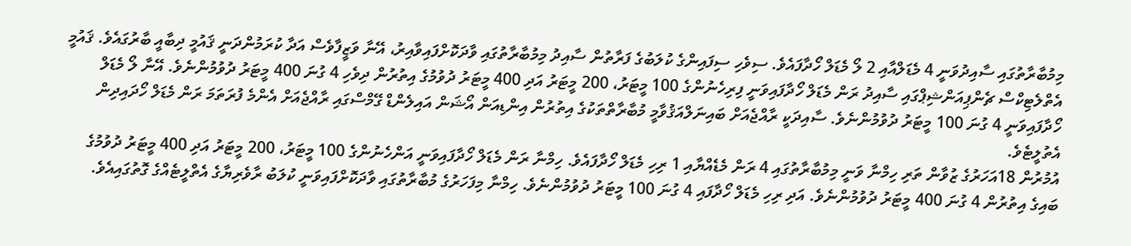މިމުބާރާތުގައި ސާއިދުވަނީ 4 މެޑަލްއާއި 2 ލޯ މެޑަލް ހޯދާފައެވެ. ސިވެހި ސިފައިންގެ ކުލަބުގެ ފަރާތުން ސާއިދު މިމުބާރާތުގައި ވާދަކޮށްފައިވާއިރު، އޭނާ ވަޒީފާވެސް އަދާ ކުރަމުންދަނީ ޤައުމީ ދިބާއީ ބާރުގައެވެ. ޤައުމީ އެތްލެޓިކްސް ޗެންޕިއަންޝިޕްގައި ސާއިދު ރަން މެޑަލް ހޯދާފައިވަނީ ފިރިހެނުންގެ 100 މީޓަރު، 200 މީޓަރު އަދި 400 މީޓަރު ދުވުމުގެ އިތުރުން ދިވެހި 4 ގުނަ 400 މީޓަރު ދުވުމުންނެވެ. އޭނާ ލޯ މެޑަލް ހޯދާފައިވަނީ 4 ގުނަ 100 މީޓަރު ދުވުމުންނެވެ. ސާއިދަކީ ރާއްޖެއަށް ބައިނަލްއަޤުވާމީ މުބާރާތްތަކުގެ އިތުރުން އިންޑިއަން އޯޝަން އައިލެންޑް ގޭމްސްގައި ރާއްޖެއަށް އެންމެ ފުރަތަމަ ރަން މެޑަލް ހޯދައިދިން އެތުލީޓެވެ.
އުމުރުން 18އަހަރުގެ ޒުވާން ތަރި ހިމްނާ ވަނީ މިމުބާރާތުގައި 4 ރަން މެޑެއްޔާއި 1 ރިހި މެޑަލް ހޯދާފައެވެ. ހިމްނާ ރަން މެޑަލް ހޯދާފައިވަނީ އަންހެނުންގެ 100 މީޓަރު، 200 މީޓަރު އަދި 400 މީޓަރު ދުވުމުގެ ބައިގެ އިތުރުން 4 ގުނަ 400 މީޓަރު ދުވުމުންނެވެ. އަދި ރިހި މެޑަލް ހޯދާފައި 4 ގުނަ 100 މީޓަރު ދުވުމުންނެވެ. ހިމްނާ މިފަހަރުގެ މުބާރާތުގައި ވާދަކޮށްފައިވަނީ ކުލަބު ރާވެރިޔާގެ އެތްލީޓެއްގެ ގޮތުގައިއެވެ.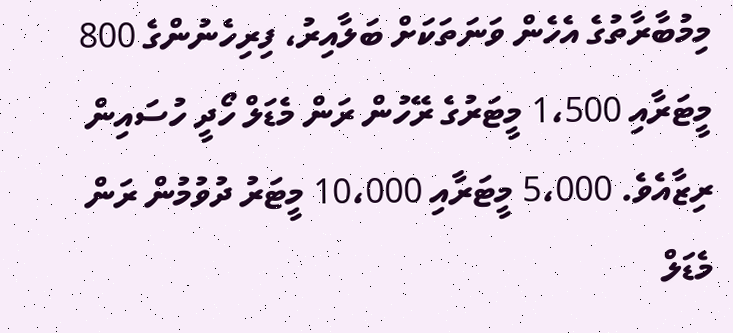މިމުބާރާތުގެ އެހެން ވަނަތަކަށް ބަލާއިރު، ފިރިހެނުންގެ 800 މީޓަރާއި 1،500 މީޓަރުގެ ރޭހުން ރަން މެޑަލް ހޯދީ ހުސައިން ރިޒާއެވެ. 5،000 މީޓަރާއި 10،000 މީޓަރު ދުވުމުން ރަން މެޑަލް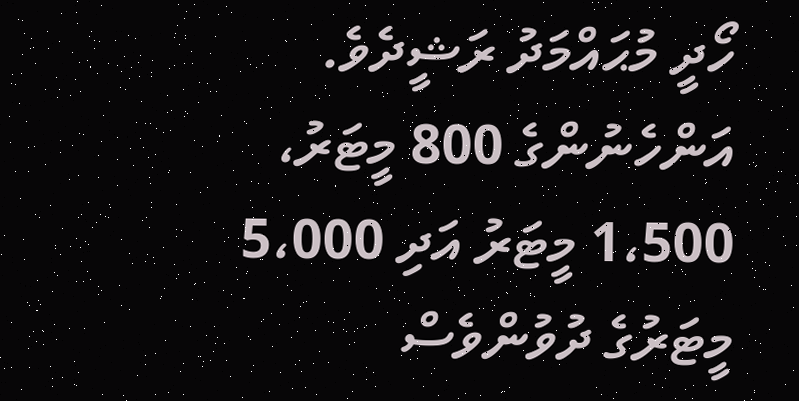ހޯދީ މުޙައްމަދު ރަޝީދެވެ. އަންހެނުންގެ 800 މީޓަރު، 1،500 މީޓަރު އަދި 5،000 މީޓަރުގެ ދުވުންވެސް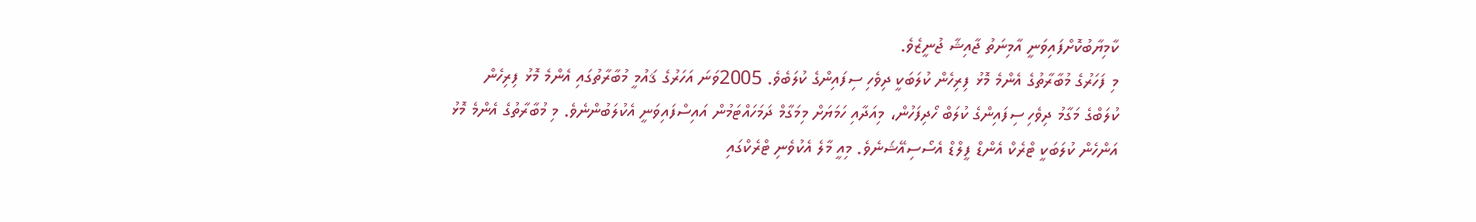ކާމިޔާބުކޮށްފައިވަނީ އާމިނަތު ޖާއިޝާ ޖުނީޒެވެ.
މި ފަހަރުގެ މުބާރާތުގެ އެންމެ މޮޅު ފިރިހެން ކުލަބަކީ ދިވެހި ސިފައިންގެ ކުލަބެވެ. 2005ވަނަ އަހަރުގެ ޤައުމީ މުބާރާތުގައި އެންމެ މޮޅު ފިރިހެން ކުލަބްގެ މަގާމު ދިވެހި ސިފައިންގެ ކުލަބް ހޯދިފަހުން، މިއަދާއި ހަމަޔަށް މިމަގާމް ދަމަހައްޓަމުން އައިސްފައިވަނީ އެކުލަބުންނެވެ. މި މުބާރާތުގެ އެންމެ މޮޅު އަންހެން ކުލަބަކީ ޓްރެކް އެންޑް ފީލްޑް އެސޯސިއޭޝަނެވެ. މިއީ މާލެ އެކުވެނި ޓްރެކްގައި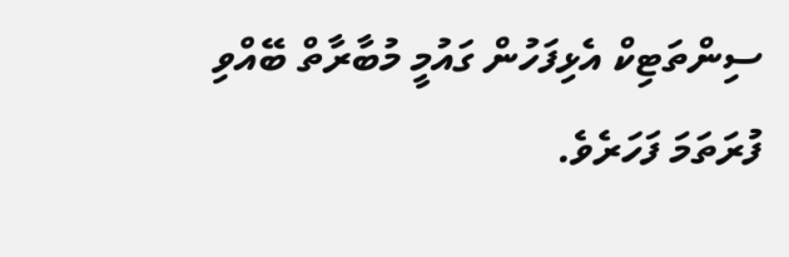ސިންތަޓިކް އެޅިފަހުން ގައުމީ މުބާރާތް ބޭއްވި ފުރަތަމަ ފަހަރެވެ.